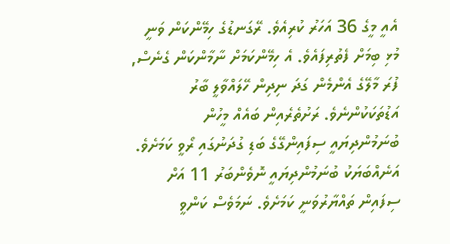އެއީ މީގެ 36 އަހަރު ކުރިއެވެ. ރޭގަނޑުގެ ހިމޭންކަން ވަނީ މުޅި ބިމަށް ފެތުރިފައެވެ. އެ ހިމޭންކަމަށް ނާމާންކަން ގެނެސް, ފުރަ މާލޭގެ އެންމެން ގަދަ ނިދިން ހޭލައްވާލީ ބާރު އަޑުތަކަކުންނެވެ. ރަށުތެރެއިން ބައެއް މީހުން ބުނަމުންދިޔައީ ސިފައިންގޭގެ ބަޑި ގުދަނުގައި ރޯވީ ކަމަށެވެ. އަނެއްބަޔަކު ބުނަމުންދިޔައީ ނޮވެންބަރު 11 އަށް ސިފައިން ތައްޔާރުވަނީ ކަމަށެވެ. ނަމަވެސް ކަންވީ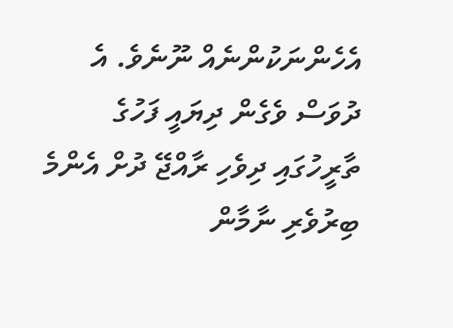އެހެންނަކުންނެއް ނޫނެވެ. އެ ދުވަސް ވެގެން ދިޔައީ ފަހުގެ ތާރީހުގައި ދިވެހި ރާއްޖޭ ދުށް އެންމެ ބިރުވެރި ނާމާން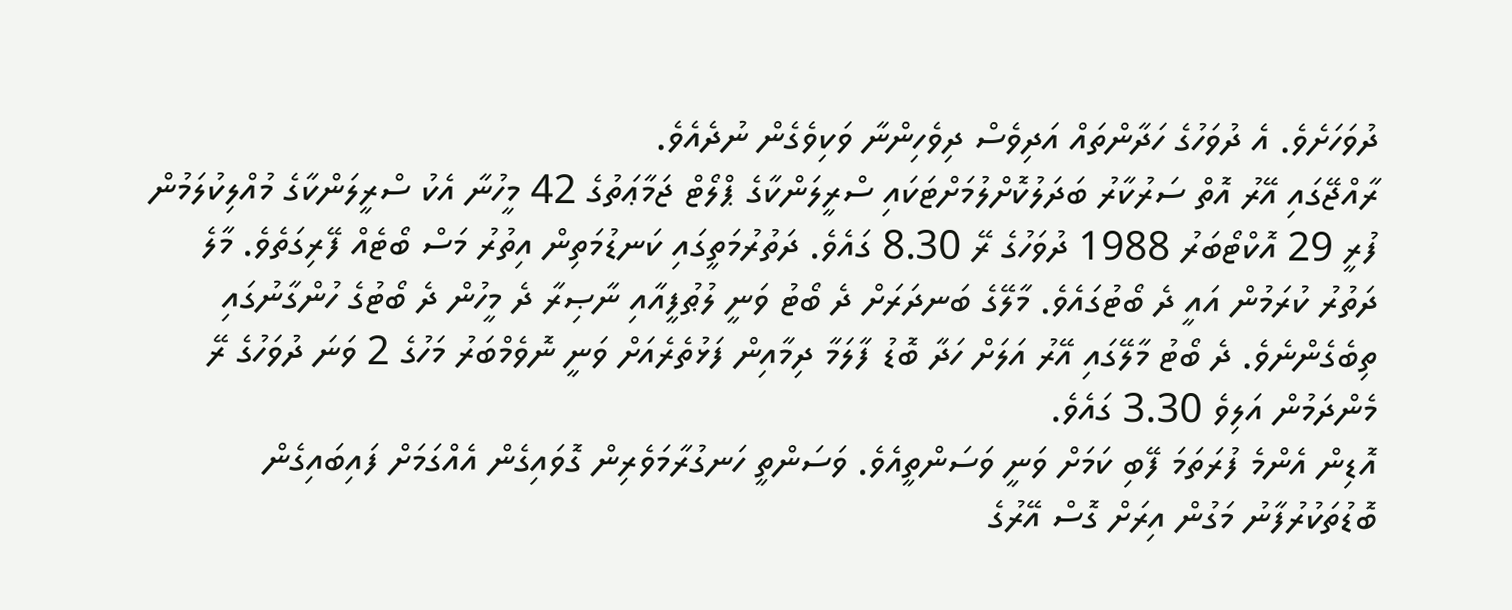ދުވަހަށެވެ. އެ ދުވަހުގެ ހަދާންތައް އަދިވެސް ދިވެހިންނާ ވަކިވެގެން ނުދެއެވެ.
ރާއްޖޭގައި އޭރު އޮތް ސަރުކާރު ބަދަލުކޮށްލުމަށްޓަކައި ސްރީލަންކާގެ ޕްލޯޓް ޖަމާޢަތުގެ 42 މީހުނާ އެކު ސްރީލަންކާގެ މުއްލިކުލަމުން ފުރީ 29 އޮކްޓޯބަރު 1988 ދުވަހުގެ ރޭ 8.30 ގައެވެ. ދަތުރުމަތީގައި ކަނޑުމަތިން އިތުރު މަސް ބޯޓެއް ފޭރިގަތެވެ. މާލެ ދަތުރު ކުރަމުން އައީ ދެ ބޯޓުގައެވެ. މާލޭގެ ބަނދަރަށް ދެ ބޯޓު ވަނީ ލުޠުފީއާއި ނާޞިރާ ދެ މީހުން ދެ ބޯޓުގެ ހުންގާނުގައި ތިބެގެންނެވެ. ދެ ބޯޓު މާލޭގައި އޭރު އަލަށް ހަދާ ބޮޑު ފާލަމާ ދިމާއިން ފަޅުތެރެއަށް ވަނީ ނޮވެމްބަރު މަހުގެ 2 ވަނަ ދުވަހުގެ ރޭ މެންދަމުން އަލިވެ 3.30 ގައެވެ.
އޮޑިން އެންމެ ފުރަތަމަ ފޭބި ކަމަށް ވަނީ ވަސަންތީއެވެ. ވަސަންތީ ހަނގުރާމަވެރިން ގޮވައިގެން އެއްގަމަށް ފައިބައިގެން ބޮޑުތަކުރުފާނު މަގުން އިރަށް ގޮސް އޭރުގެ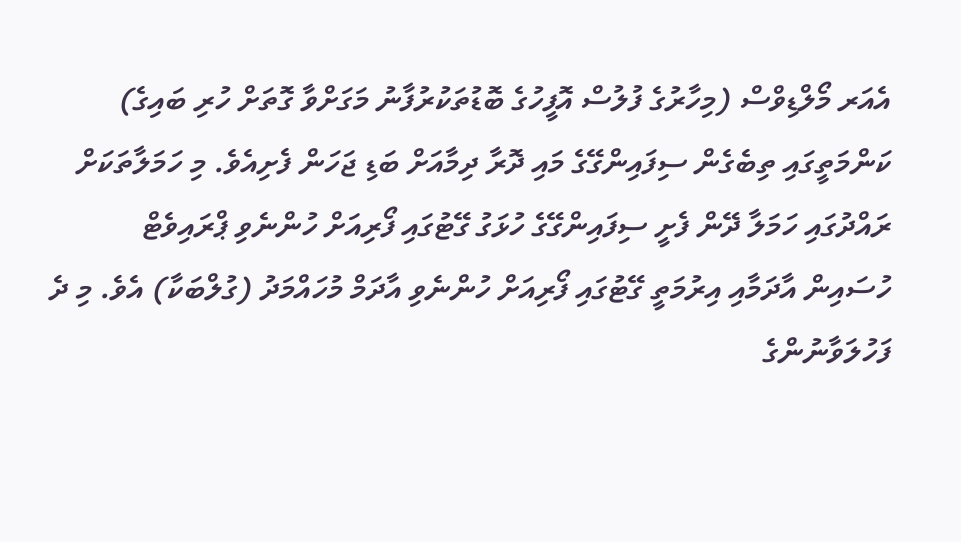އެއަރ މޯލްޑިވްސް (މިހާރުގެ ފުލުސް އޮފީހުގެ ބޮޑުތަކުރުފާނު މަގަށްވާ ގޮތަށް ހުރި ބައިގެ) ކަންމަތީގައި ތިބެގެން ސިފައިންގޭގެ މައި ދޮރާ ދިމާއަށް ބަޑި ޖަހަން ފެށިއެވެ. މި ހަމަލާތަކަށް ރައްދުގައި ހަމަލާ ދޭން ފެށީ ސިފައިންގޭގެ ހުޅަގު ގޭޓުގައި ފޯރިއަށް ހުންނެވި ޕްރައިވެޓް ހުސައިން އާދަމާއި އިރުމަތީ ގޭޓުގައި ފޯރިއަށް ހުންނެވި އާދަމް މުހައްމަދު (ގުލްބަކާ) އެވެ. މި ދެ ފަހުލަވާނުންގެ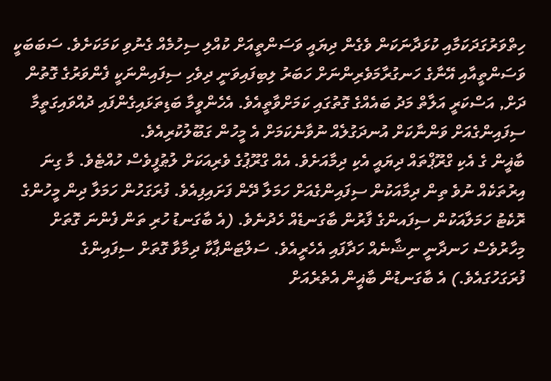ހިތްވަރުގަދަކަމާއި ކުޅަދާނަކަން ވެގެން ދިޔައީ ވަސަންތީއަށް ކުއްލި ސިހުމެއް ގެނުވި ކަމަކަށެވެ. ސަބަބަކީ ވަސަންތީއާއި އޭނާގެ ހަނގުރާމަވެރިންނަށް ހަބަރު ލިބިފައިވަނީ ދިވެހި ސިފައިންނަކީ ފެންވަރުގެ ގޮތުން ދަށް, އަސްކަރީ އަލާތް މަދު ބައެއްގެ ގޮތުގައި ކަމަށްވާތީއެވެ. އެހެންވީމާ ބަޑިތަޅައިގެންފައި ދުއްވައިގަތީމާ ސިފައިންގެއަށް ވަންނާކަށް އުނދަގުލެއް ނުވާނެކަމަށް އެ މީހުން ގަބޫލުކުރިއެވެ.
ބާޣީން ގެ އެކި ގްރޫޕްތައް ދިޔައީ އެކި ދިމާއަށެވެ. އެއް ގްރޫޕުގެ ވެރިއަކަށް ލުޠުފީވެސް ހުއްޓެވެ. މާ ގިނަ އިރުތަކެއް ނުވެ ތިން ދިމާއަކުން ސިފައިންގެއަށް ހަމަލާ ދޭން ފަށައިފިއެވެ. ފުރަގަހުން ހަމަލާ ދިން މީހުންގެ ރޮކެޓު ހަމަލާއަކުން ސިފައންގެ ފާރުން ބާގަނޑެއް ހެދުނެވެ. (އެ ބާގަނޑު ހުރި ތަން ފެންނަ ގޮތަށް މިހާރުވެސް ހަނދާނީ ނިޝާނެއް ހަދާފައި އެހެރީއެވެ. ސަލްޓަންޕާކާ ދިމާވާ ގޮތަށް ސިފައިންގެ ފުރަގަހުގައެވެ.) އެ ބާގަނޑުން ބާޣީން އެތެރެއަށް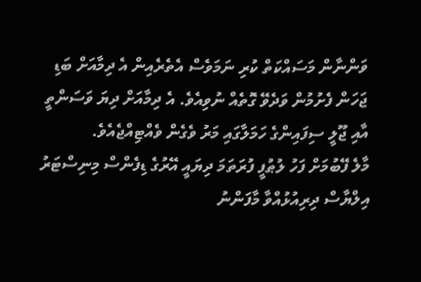ވަންނާން މަސައްކަތް ކުރި ނަމަވެސް އެތެރެއިން އެ ދިމާއަށް ބަޑި ޖަހަން ފެށުމުން ވަދެވޭ ގޮތެއް ނުވިއެވެ. އެ ދިމާއަށް ދިޔަ ވަސަންތީ އާއި ޖޫލީ ސިފައިންގެ ހަމަލާގައި މަރު ވެގެން ވެއްޓިއްޖެއެވެ.
މާލެ ފޭބުމަށް ފަހު ލުޠުފީ ފުރަތަމަ ދިޔައީ އޭރުގެ ޑިފެންސް މިނިސްޓަރު އިލްޔާސް ދިރިއުޅުއްވާ މާފަންނު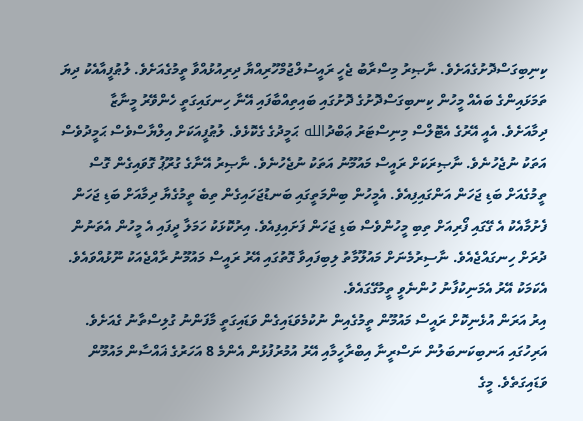ކިނިބިގަސްދޮށުގެއަށެވެ. ނާޞިރު މިސްރާބު ޖެހީ ރައީސުލްޖުމްހޫރިއްޔާ ދިރިއުޅުއްވާ ތީމުގެއަށެވެ. ލުޠުފީއާއެކު ދިޔަ ތަމަޅައިންގެ ބައެއް މީހުން ކިނބިގަސްދޮށުގެ ދޮށުގައި ބައިތިއްބާފައި އޭނާ ހިނގައިގަތީ ހެންވޭރު މީނާޒާ ދިމާއަށެވެ. އެއީ އޭރުގެ އެޓޮލްސް މިނިސްޓަރު ޢަބްދުالله ޙަމީދުގެ ގެކޮޅެވެ. ލުޠުފީއަކަށް އިލްޔާސްވެސް ޙަމީދުވެސް އަތަކު ނުޖެހުނެވެ. ނާޞިރަކަށް ރައީސް މައުމޫނު އަތަކު ނުޖެހުނެވެ. ނާޞިރު އޭނާގެ ގުރޫޕު ގޮވައިގެން ގޮސް ތީމުގެއަށް ބަޑި ޖަހަން އަންގައިފިއެވެ. އެމީހުން ބިންމަތީގައި ބަނޑުޖަހައިގެން ތިބެ ތީމުގެޔާ ދިމާއަށް ބަޑި ޖަހަން ފެށުމާއެކު އެ ގޭގައި ފޯރިއަށް ތިބި މީހުންވެސް ބަޑި ޖަހަން ފަށައިފިއެވެ. އިރުކޮޅަކު ހަމަލާ ދީފައި އެ މީހުން އެތަނުން ދުރަށް ހިނގައްޖެއެވެ. ނާސިރުމެނަށް މައުލޫމާތު ލިބިފައިވާ ގޮތުގައި އޭރު ރައީސް މައުމޫނު ރާއްޖެއަކު ނޫޅުއްވައެވެ. އެކަމަކު އޭރު އެމަނިކުފާނު ހުންނެވީ ތީމުގޭގައެވެ.
އިރު އަރަން އުޅެނިކޮށް ރައީސް މައުމޫން ތީމުގެއިން ނުކުމެވަޑައިގެން ވަޑައިގަތީ މާފަންނު ގުލިސްތާނު ގެއަށެވެ. އަރިހުގައި އަނބިކަނބަލުން ނަސްރީނާ އިބްރާހީމާއި އޭރު އުމުރުފުޅުން އެންމެ 8 އަހަރުގެ ޣައްސާން މައުމޫން ވަޑައިގަތެވެ. މީގެ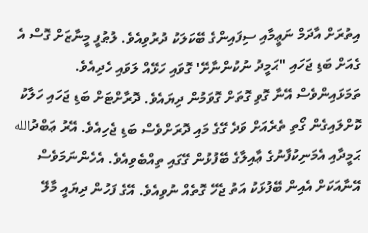އިތުރަށް އާދަމް ނަޢީމާއި ސިފައިންގެ ބޭކަލަކު ދުރުވިއެވެ. ލުޠުފީ މީނާޒަށް ގޮސް އެ ގެއަށް ބަޑި ޖަހައި "ޙަމީދު ނުކުންނާށޭ' ގޮވައި ހަޅޭއް ލަވައި ހެދިއެވެ. ތަމަޅައިންވެސް އޭނާ ގޮވި ގޮތަށް ގޮވަމުން ދިޔައެވެ. ދޮރާށްޓަށް ބަޑި ޖަހައި ހަލާކު ކޮށްލައިގެން ގޯތި ތެރެއަށް ވަދެ ގޭގެ މައި ދޮރަށްވެސް ބަޑި ޖެހިއެވެ. އޭރު ޢަބްދުالله ޙަމީދާއި އެމަނިކުފާނުގެ ޢާއިލާގެ ބޭފުޅުން ގޭގައި ތިއްބެވިއެވެ. އެހެންނަމަވެސް އޭނާއަކަށް އެއިން ބޭފުޅަކު އަތު ޖެހޭ ގޮތެއް ނުވިއެވެ. އޭގެ ފަހުން ދިޔައީ މާލޭ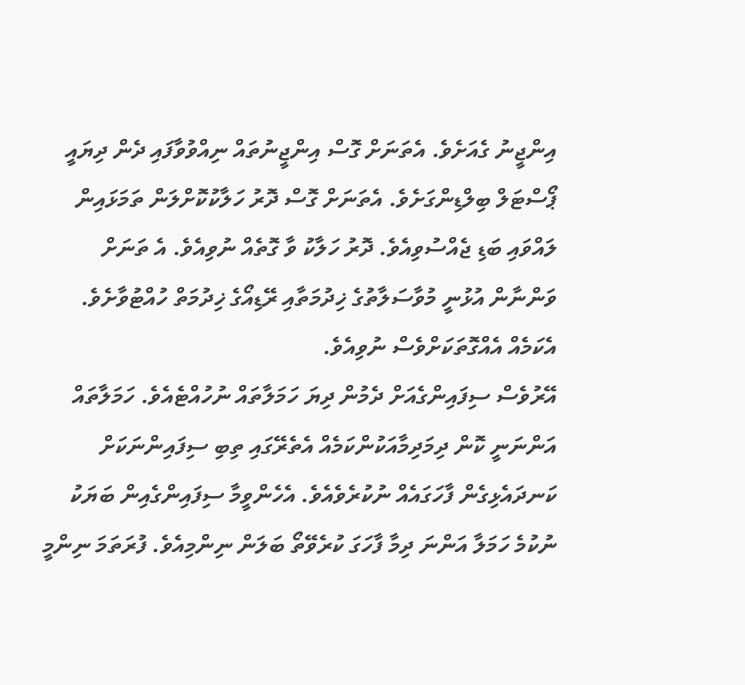އިންޖީނު ގެއަށެވެ. އެތަނަށް ގޮސް އިންޖީނުތައް ނިއްވުވާފައި ދެން ދިޔައީ ޕޯސްޓަލް ބިލްޑިންގަށެވެ. އެތަނަށް ގޮސް ދޮރު ހަލާކުކޮށްލަން ތަމަޅައިން ލައްވައި ބަޑި ޖެއްސުވިއެވެ. ދޮރު ހަލާކު ވާ ގޮތެއް ނުވިއެވެ. އެ ތަނަށް ވަންނާން އުޅުނީ މުވާސަލާތުގެ ޚިދުމަތާއި ރޭޑިއޯގެ ޚިދުމަތް ހުއްޓުވާށެވެ. އެކަމެއް އެއްގޮތަކަށްވެސް ނުވިއެވެ.
އޭރުވެސް ސިފައިންގެއަށް ދެމުން ދިޔަ ހަމަލާތައް ނުހުއްޓެއެވެ. ހަމަލާތައް އަންނަނީ ކޮން ދިމަދިމާއަކުންކަމެއް އެތެރޭގައި ތިބި ސިފައިންނަކަށް ކަނދައެޅިގެން ފާހަގައެއް ނުކުރެވެއެވެ. އެހެންވީމާ ސިފައިންގެއިން ބަޔަކު ނުކުމެ ހަމަލާ އަންނަ ދިމާ ފާހަގަ ކުރެވޭތޯ ބަލަން ނިންމިއެވެ. ފުރަތަމަ ނިންމީ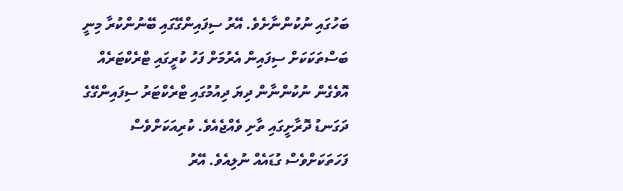ބަހުގައި ނުކުންނާށެވެ. އޭރު ސިފައިންގޭގައި ބޭނުންކުރާ މިނީ ބަސްތަކަކަށް ސިފައިން އެރުމަށް ފަހު ކުރީގައި ޓްރެކްޓަރެއް އޮވެގެން ނުކުންނާން ދިޔަ ދިއުމުގައި ޓްރެކްޓަރު ސިފައިންގޭގެ ދަގަނޑު ދޮރާށީގައި ތާށި ވެއްޖެއެވެ. ކުރިއަކަށްވެސް ފަހަތަކަށްވެސް ގުޑައެއް ނުލިއެވެ. އޭރު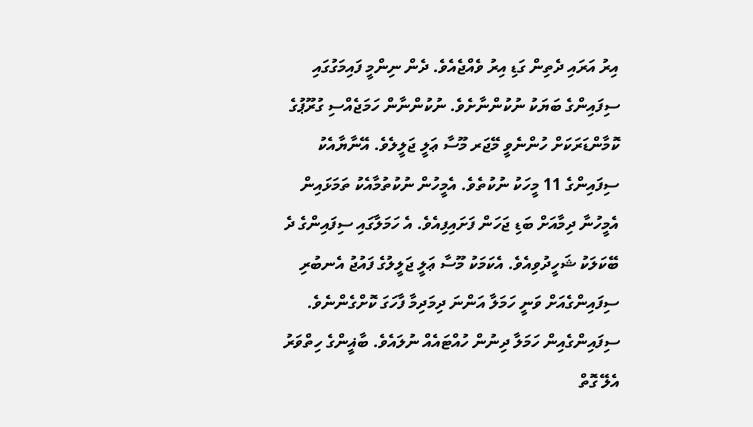އިރު އަރައި ދެތިން ގަޑި އިރު ވެއްޖެއެވެ. ދެން ނިންމީ ފައިމަގުގައި ސިފައިންގެ ބަޔަކު ނުކުންނާށެވެ. ނުކުންނާން ހަމަޖެއްސި ގުރޫޕުގެ ކޮމާންޑަރަކަށް ހުންނެވީ މޭޖަރ މޫސާ ޢަލީ ޖަލީލެވެ. އޭނާޔާއެކު ސިފައިންގެ 11 މީހަކު ނުކުތެވެ. އެމީހުން ނުކުތުމާއެކު ތަމަޅައިން އެމީހުނާ ދިމާއަށް ބަޑި ޖަހަން ފަށައިފިއެވެ. އެ ހަމަލާގައި ސިފައިންގެ ދެ ބޭކަލަކު ޝަހީދުވިއެވެ. އެކަމަކު މޫސާ ޢަލީ ޖަލީލުގެ ފައުޖު އެނބުރި ސިފައިންގެއަށް ވަނީ ހަމަލާ އަންނަ ދިމަދިމާ ފާހަގަ ކޮށްގެންނެވެ.
ސިފައިންގެއިން ހަމަލާ ދިނުން ހުއްޓައެއް ނުލައެވެ. ބާޣީންގެ ހިތްވަރު އެލޭ ގޮތް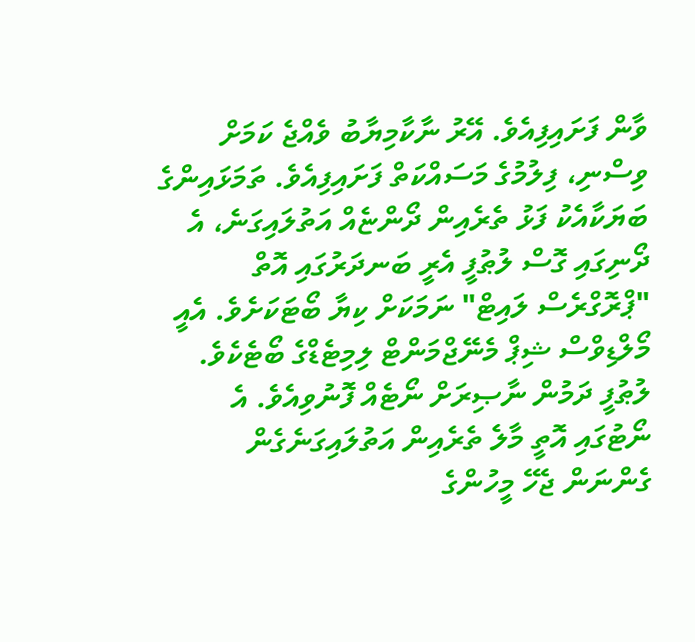ވާން ފަށައިފިއެވެ. އޭރު ނާކާމިޔާބު ވެއްޖެ ކަމަށް ވިސްނި، ފިލުމުގެ މަސައްކަތް ފަށައިފިއެވެ. ތަމަޅައިންގެ ބަޔަކާއެކު ފަޅު ތެރެއިން ދޯންޏެއް އަތުލައިގަނެ، އެ ދޯނިގައި ގޮސް ލުޠުފީ އެރީ ބަނދަރުގައި އޮތް "ޕްރޮގްރެސް ލައިޓް" ނަމަކަށް ކިޔާ ބޯޓަކަށެވެ. އެއީ މޯލްޑިވްސް ޝިޕް މެނޭޖްމަންޓް ލިމިޓެޑްގެ ބޯޓެކެވެ. ލުޠުފީ ދަމުން ނާޞިރަށް ނޯޓެއް ފޮނުވިއެވެ. އެ ނޯޓުގައި އޮތީ މާލެ ތެރެއިން އަތުލައިގަނެގެން ގެންނަން ޖެހޭ މީހުންގެ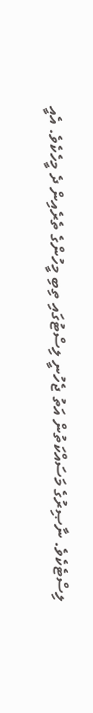ލިސްޓެކެވެ. ނާޞިރުގެ މަސައްކަތުން އަތު ޖެހުނީ ލިސްޓުގައި ތިބި މީހުންގެ ތެރެއިން ދެ މީހެކެވެ. އެއީ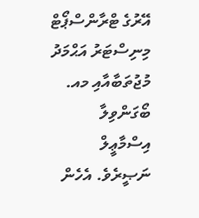އޭރުގެ ޓްރާންސްޕޯޓް މިނިސްޓަރު އަޙްމަދު މުޖުތަބާއާއި މއ. ބޯގަންވިލާ އިސްމާޢީލް ނަޞީރެވެ. އެހެން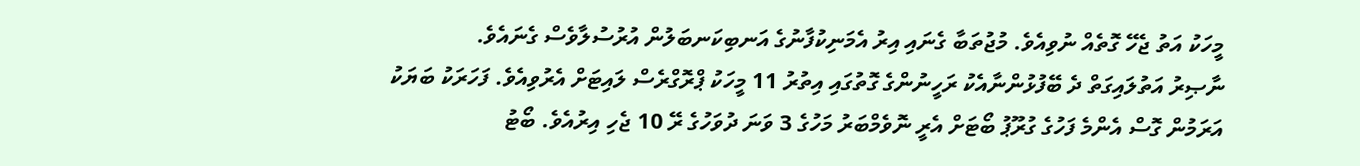މީހަކު އަތު ޖެހޭ ގޮތެއް ނުވިއެވެ. މުޖުތަބާ ގެނައި އިރު އެމަނިކުފާނުގެ އަނބިކަނބަލުން އުރުސުލާވެސް ގެނައެވެ.
ނާޞިރު އަތުލައިގަތް ދެ ބޭފުޅުންނާއެކު ރަހީނުންގެ ގޮތުގައި އިތުރު 11 މީހަކު ޕްރޮގްރެސް ލައިޓަށް އެރުވިއެވެ. ފަހަރަކު ބަޔަކު އަރަމުން ގޮސް އެންމެ ފަހުގެ ގުރޫޕު ބޯޓަށް އެރީ ނޮވެމްބަރު މަހުގެ 3 ވަނަ ދުވަހުގެ ރޭ 10 ޖެހި އިރުއެވެ. ބޯޓު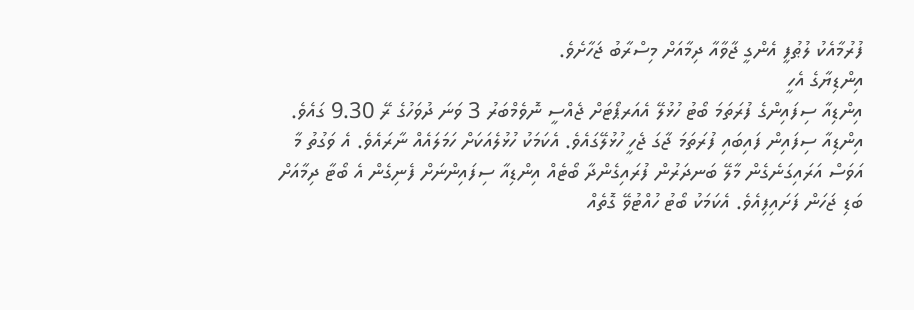ފުރުމާއެކު ލުޠުފީ އެންގީ ޖާވާއާ ދިމާއަށް މިސްރާބު ޖަހާށެވެ.
އިންޑިޔާގެ އެހީ
އިންޑިއާ ސިފައިންގެ ފުރަތަމަ ބޯޓު ހުޅުލޭ އެއަރޕޯޓަށް ޖެއްސީ ނޮވެމްބަރު 3 ވަނަ ދުވަހުގެ ރޭ 9.30 ގައެވެ. އިންޑިއާ ސިފައިން ފައިބައި ފުރަތަމަ ޖާގަ ޖެހީ ހުޅުލޭގައެވެ. އެކަމަކު ހުޅުލެއަކަށް ހަމަލައެއް ނާރައެވެ. އެ ވަގުތު މާ އަވަސް އަރައިގަނެގެން މާލޭ ބަނދަރުން ފުރައިގެންދާ ބޯޓެއް އިންޑިއާ ސިފައިންނަށް ފެނިގެން އެ ބޯޓާ ދިމާއަށް ބަޑި ޖަހަން ފަށައިފިއެވެ. އެކަމަކު ބޯޓު ހުއްޓުވޭ ގޮތެއް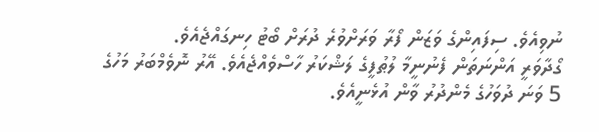ނުވިއެވެ. ސިފައިންގެ ވަޒަން ފޯރާ ވަރަށްވުރެ ދުރަށް ބޯޓު ހިނގައްޖެއެވެ.
ގޯދާވަރީ އަންނަތަން ފެނުނީމާ ލުޠުފީގެ ލަޝްކަރު ހާސްވެއްޖެއެވެ. އޭރު ނޮވެމްބަރު މަހުގެ 5 ވަނަ ދުވަހުގެ މެންދުރު ވާން އުޅެނީއެވެ.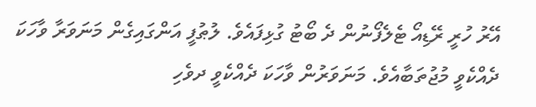އޭރު ހުރީ ރޭޑިއޯ ޓެލެފޯނުން ދެ ބޯޓު ގުޅިފައެވެ. ލުޠުފީ އަންގައިގެން މަނަވަރާ ވާހަކަ ދެއްކެވީ މުޖުތަބާއެވެ. މަނަވަރުން ވާހަކަ ދެއްކެވީ ދވެހި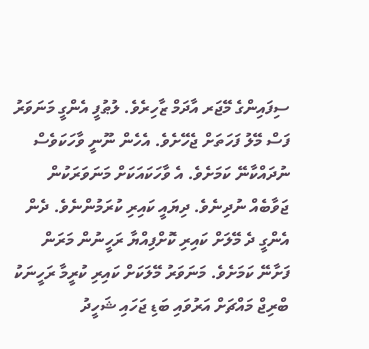ސިފައިންގެ މޭޖަރ އާދަމް ޒާހިރެވެ. ލުޠުފީ އެންގީ މަނަވަރު ފަސް މޭލު ފަހަތަށް ޖެހޭށެވެ. އެހެން ނޫނީ ވާހަކަވެސް ނުދައްކާނޭ ކަމަށެވެ. އެ ވާހަކައަކަށް މަނަވަރަކުން ޖަވާބެއް ނުދިނެވެ. ދިޔައީ ކައިރި ކުރަމުންނެވެ. ދެން އެންގީ ދެ މޭލަށް ކައިރި ކޮށްފިއްޔާ ރަހީނުން މަރަން ފަށާނޭ ކަމަށެވެ. މަނަވަރު މޭލަކަށް ކައިރި ކުރީމާ ރަހީނަކު ބްރިޖް މައްޗަށް އަރުވައި ބަޑި ޖަހައި ޝަހީދު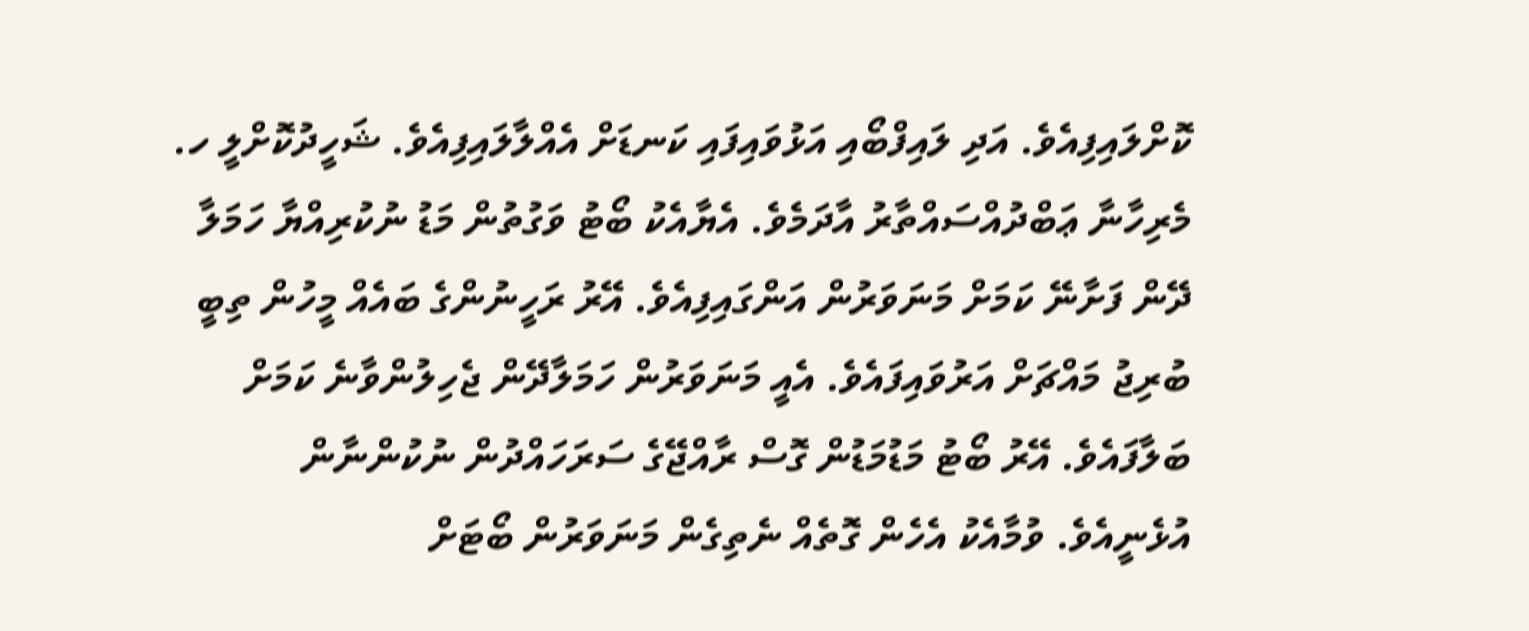ކޮށްލައިފިއެވެ. އަދި ލައިފްބޯއި އަޅުވައިފައި ކަނޑަށް އެއްލާލައިފިއެވެ. ޝަހީދުކޮށްލީ ހ. މެރިހާނާ ޢަބްދުއްސައްތާރު އާދަމެވެ. އެޔާއެކު ބޯޓު ވަގުތުން މަޑު ނުކުރިއްޔާ ހަމަލާ ދޭން ފަށާނޭ ކަމަށް މަނަވަރުން އަންގައިފިއެވެ. އޭރު ރަހީނުންގެ ބައެއް މީހުން ތިބީ ބުރިޖު މައްޗަށް އަރުވައިފައެވެ. އެއީ މަނަވަރުން ހަމަލާދޭން ޖެހިލުންވާނެ ކަމަށް ބަލާފައެވެ. އޭރު ބޯޓު މަޑުމަޑުން ގޮސް ރާއްޖޭގެ ސަރަހައްދުން ނުކުންނާން އުޅެނީއެވެ. ވުމާއެކު އެހެން ގޮތެއް ނެތިގެން މަނަވަރުން ބޯޓަށް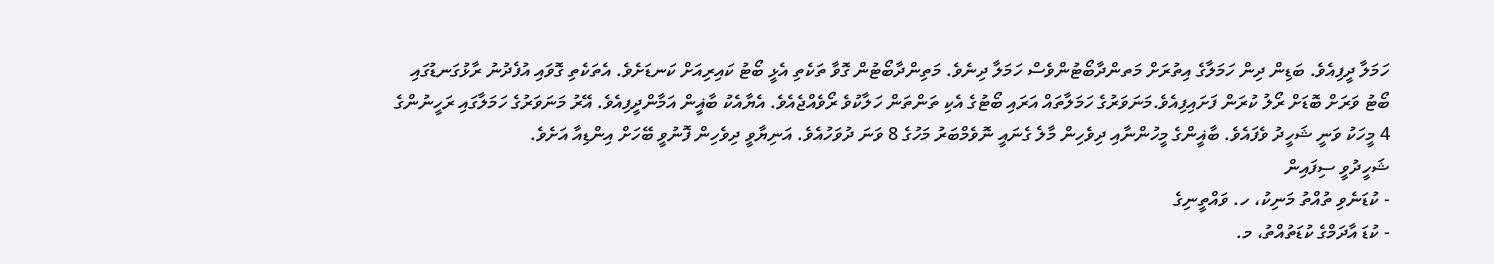ހަމަލާ ދީފިއެވެ. ބަޑިން ދިން ހަމަލާގެ އިތުރަށް މަތންދާބޯޓުންވެސް ހަމަލާ ދިނެވެ. މަތިންދާބޯޓުން ގޮވާ ތަކެތި އެޅީ ބޯޓު ކައިރިއަށް ކަނޑަށެވެ. އެތަކެތި ގޮވައި އުފެދުނު ރާޅުގަނޑުގައި ބޯޓު ވަރަށް ބޮޑަށް ރޯލު ކުރަން ފަށައިފިއެވެ.މަނަވަރުގެ ހަމަލާތައް އަރައި ބޯޓުގެ އެކި ތަންތަން ހަލާކުވެ ރޯވެއްޖެއެވެ. އެޔާއެކު ބާޣީން އަމާންދީފިއެވެ. އޭރު މަނަވަރުގެ ހަމަލާގައި ރަހީނުންގެ 4 މީހަކު ވަނީ ޝަހީދު ވެފައެވެ. ބާޣީންގެ މީހުންނާއި ދިވެހިން މާލެ ގެނައީ ނޮވެމްބަރު މަހުގެ 8 ވަނަ ދުވަހުއެވެ. އަނިޔާވީ ދިވެހިން ފޮނުވީ ބޭހަށް އިންޑިއާ އަށެވެ.
ޝަހީދުވީ ސިފައިން
- ކުޑަނެވި ތުއްތު މަނިކު، ހ. ވައްތީނިގެ
- ކުޑަ އާދަމްގެ ކުޑަތުއްތު، މ.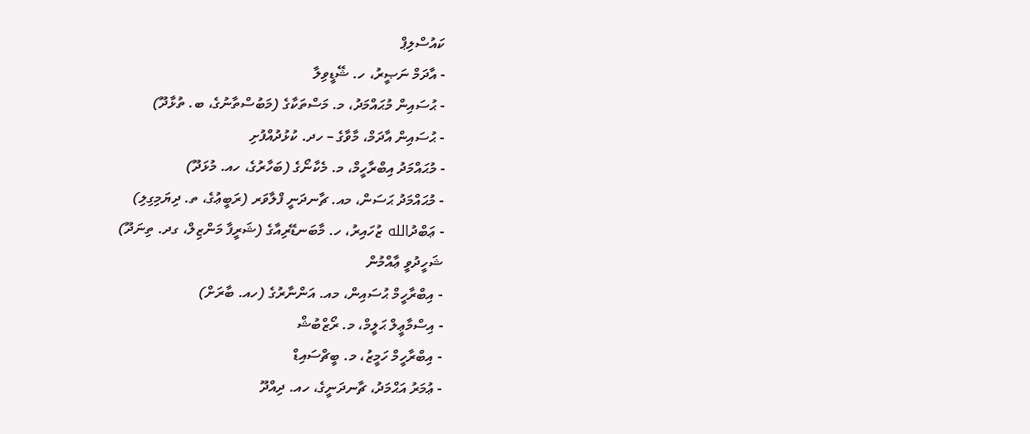ކައުސްލިޕް
- އާދަމް ނަޞީރު، ހ. ޝޭޑީވިލާ
- ޙުސައިން މުޙައްމަދު، މ. މަސްތަކާގެ (މަބުސްތާނުގެ، ބ. ތުޅާދޫ)
- ޙުސައިން އާދަމް، މާވާގެ – ހދ. ކުޅުދުއްފުށި
- މުޙައްމަދު އިބްރާހީމް، މ. މެކާނޯގެ (ބަހާރުގެ، ހއ. މުޅަދޫ)
- މުޙައްމަދު ޙަސަން، މއ. ޗާނދަނީ ފްލާވަރ (ރަބީޢުގެ، ތ. ދިޔަމިގިލި)
- ޢަބްދުالله ޒުހައިރު، ހ. މާބަނޑޭރިއާގެ (ޝަރީފާ މަންޒިލް، ގދ. ތިނަދޫ)
ޝަހީދުވީ ޢާއްމުން
- އިބްރާހީމް ޙުސައިން، މއ. އަންނާރުގެ (ހއ. ބާރަށް)
- އިސްމާޢީލް ޙަލީމް، މ. ރޯޒްބުޝް
- އިބްރާހީމް ހަމީޒު، މ. ބީޗްސައިޑް
- ޢުމަރު އަޙްމަދު، ޗާނދަނީގެ، ހއ. ދިއްދޫ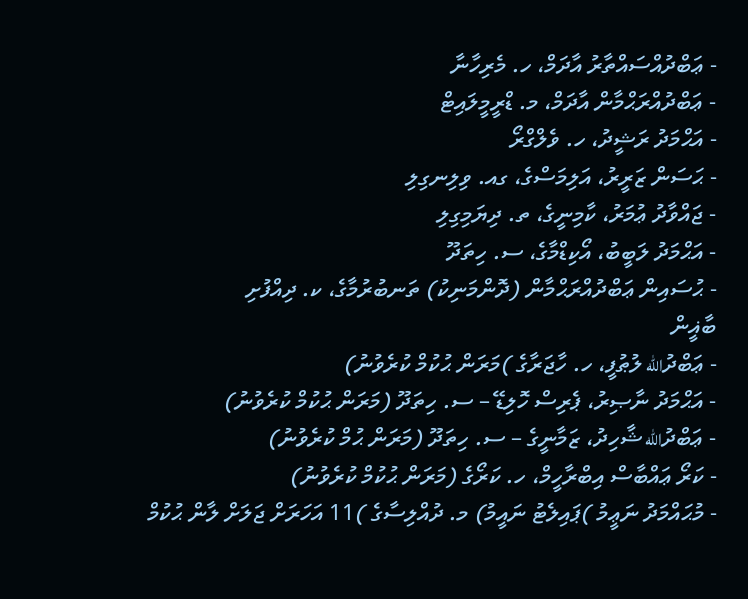- ޢަބްދުއްސައްތާރު އާދަމް، ހ. މެރިހާނާ
- ޢަބްދުއްރަޙްމާން އާދަމް، މ. ޑްރީމީލައިޓް
- އަޙްމަދު ރަޝީދު، ހ. ވެލްގްރޯ
- ޙަސަން ޒަރީރު، އަލިމަސްގެ، ގއ. ވިލިނގިލި
- ޖައްވާދު ޢުމަރު، ކާމިނީގެ، ތ. ދިޔަމިގިލި
- އަޙްމަދު ލަބީބު، އޯކިޑްމާގެ، ސ. ހިތަދޫ
- ޙުސައިން ޢަބްދުއްރަޙްމާން (ދޮންމަނިކު) ތަނބުރުމާގެ، ކ. ދިއްފުށި
ބާޣީން
- ޢަބްދުالله ލުޠުފީ، ހ. ހާޖަރާގެ )މަރަން ޙުކުމް ކުރެވުނު)
- އަޙްމަދު ނާޞިރު، ޕެރިސް ހޮލިޑޭ – ސ. ހިތަދޫ (މަރަން ޙުކުމް ކުރެވުނު)
- ޢަބްދުالله ޝާހިދު، ޒަމާނީގެ – ސ. ހިތަދޫ (މަރަން ޙުމް ކުރެވުނު)
- ކަރޯ ޢައްބާސް އިބްރާހީމް، ހ. ކަރޯގެ (މަރަން ޙުކުމް ކުރެވުނު)
- މުޙައްމަދު ނަޢީމު )ޕައިލެޓު ނައީމު) މ. ދުއްލިސާގެ )11 އަހަރަށް ޖަލަށް ލާން ޙުކުމް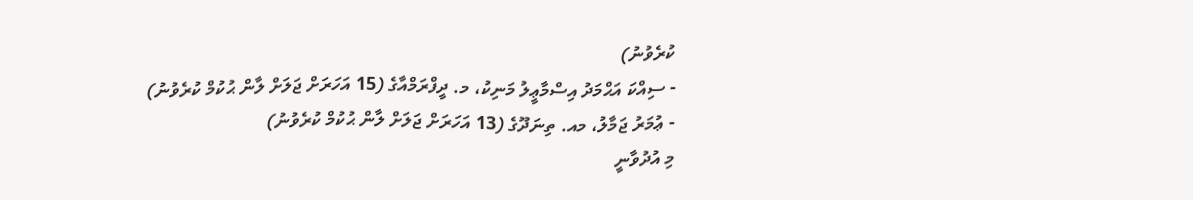ކުރެވުނު)
- ސިއްކަ އަޙްމަދު އިސްމާޢީލު މަނިކު، މ. ދީފްރަމްއާގެ (15 އަހަރަށް ޖަލަށް ލާން ޙުކުމް ކުރެވުނު)
- ޢުމަރު ޖަމާލު، މއ. ތިނަދޫގެ (13 އަހަރަށް ޖަލަށް ލާން ޙުކުމް ކުރެވުނު)
މި އުދުވާނީ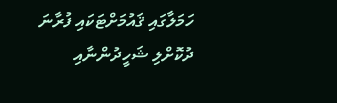ހަމަލާގައި ޤައުމަށްޓަކައި ފުރާނަ ދުކޮށްލި ޝަހީދުންނާއި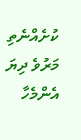ކުށެއްނެތި މަރުވެ ދިޔަ އެންމެހާ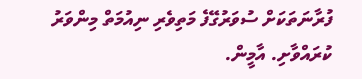ފުރާނަތަކަށް ސުވަރުގޭފެ މަތިވެރި ނިއުމަތް މިންވަރު ކުރައްވާށި. އާމީން.